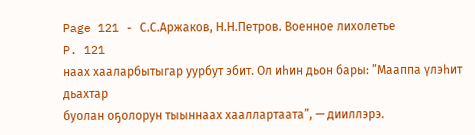Page 121 - С.С.Аржаков, Н.Н.Петров. Военное лихолетье
P. 121
наах хааларбытыгар уурбут эбит. Ол иһин дьон бары: ”Мааппа үлэһит дьахтар
буолан оҕолорун тыыннаах хааллартаата”, — дииллэрэ.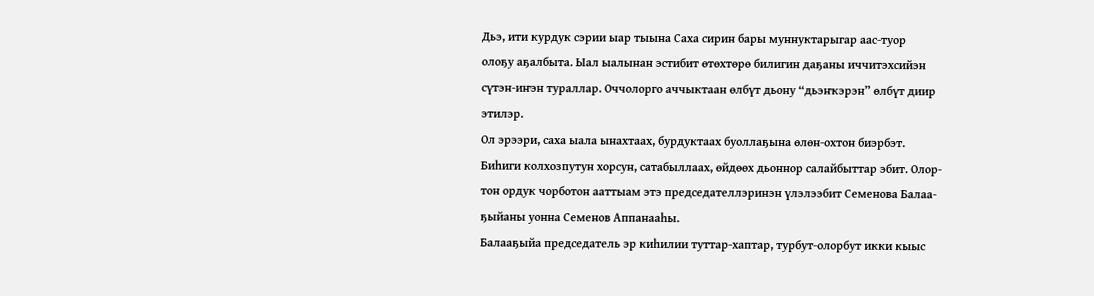Дьэ, ити курдук сэрии ыар тыына Саха сирин бары муннуктарыгар аас-туор
олоҕу аҕалбыта. Ыал ыалынан эстибит өтөхтөрө билигин даҕаны иччитэхсийэн
сүтэн-иҥэн тураллар. Оччолорго аччыктаан өлбүт дьону “дьэҥкэрэн” өлбүт диир
этилэр.
Ол эрээри, саха ыала ынахтаах, бурдуктаах буоллаҕына өлөн-охтон биэрбэт.
Биһиги колхозпутун хорсун, сатабыллаах, өйдөөх дьоннор салайбыттар эбит. Олор-
тон ордук чорботон ааттыам этэ председателлэринэн үлэлээбит Семенова Балаа-
ҕыйаны уонна Семенов Аппанааһы.
Балааҕыйа председатель эр киһилии туттар-хаптар, турбут-олорбут икки кыыс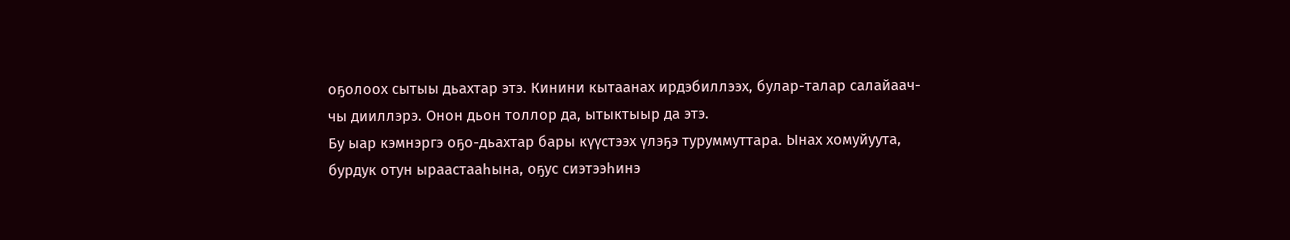оҕолоох сытыы дьахтар этэ. Кинини кытаанах ирдэбиллээх, булар-талар салайаач-
чы дииллэрэ. Онон дьон толлор да, ытыктыыр да этэ.
Бу ыар кэмнэргэ оҕо-дьахтар бары күүстээх үлэҕэ туруммуттара. Ынах хомуйуута,
бурдук отун ыраастааһына, оҕус сиэтээһинэ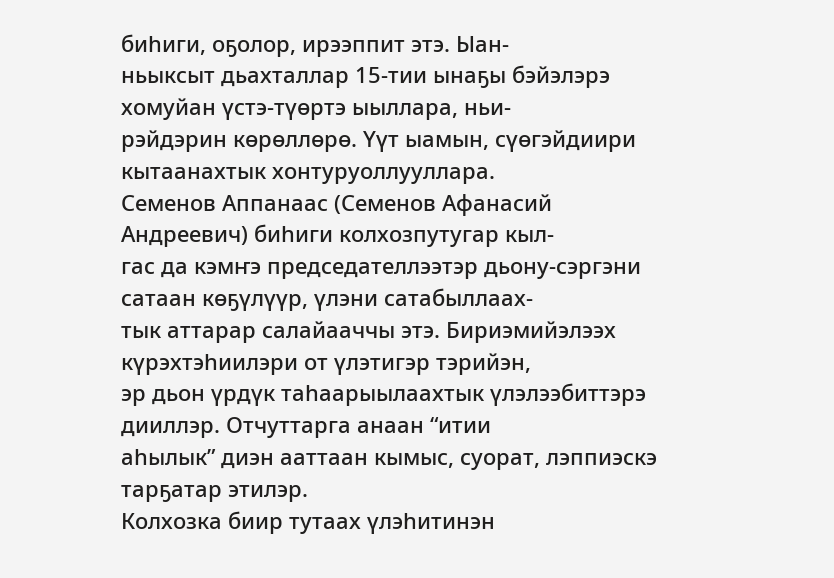биһиги, оҕолор, ирээппит этэ. Ыан-
ньыксыт дьахталлар 15-тии ынаҕы бэйэлэрэ хомуйан үстэ-түөртэ ыыллара, ньи-
рэйдэрин көрөллөрө. Үүт ыамын, сүөгэйдиири кытаанахтык хонтуруоллууллара.
Семенов Аппанаас (Семенов Афанасий Андреевич) биһиги колхозпутугар кыл-
гас да кэмҥэ председателлээтэр дьону-сэргэни сатаан көҕүлүүр, үлэни сатабыллаах-
тык аттарар салайааччы этэ. Бириэмийэлээх күрэхтэһиилэри от үлэтигэр тэрийэн,
эр дьон үрдүк таһаарыылаахтык үлэлээбиттэрэ дииллэр. Отчуттарга анаан “итии
аһылык” диэн ааттаан кымыс, суорат, лэппиэскэ тарҕатар этилэр.
Колхозка биир тутаах үлэһитинэн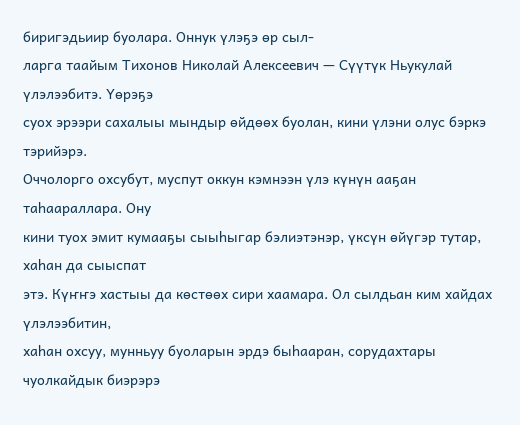биригэдьиир буолара. Оннук үлэҕэ өр сыл-
ларга таайым Тихонов Николай Алексеевич — Сүүтүк Ньукулай үлэлээбитэ. Үөрэҕэ
суох эрээри сахалыы мындыр өйдөөх буолан, кини үлэни олус бэркэ тэрийэрэ.
Оччолорго охсубут, муспут оккун кэмнээн үлэ күнүн ааҕан таһаараллара. Ону
кини туох эмит кумааҕы сыыһыгар бэлиэтэнэр, үксүн өйүгэр тутар, хаһан да сыыспат
этэ. Күҥҥэ хастыы да көстөөх сири хаамара. Ол сылдьан ким хайдах үлэлээбитин,
хаһан охсуу, мунньуу буоларын эрдэ быһааран, сорудахтары чуолкайдык биэрэрэ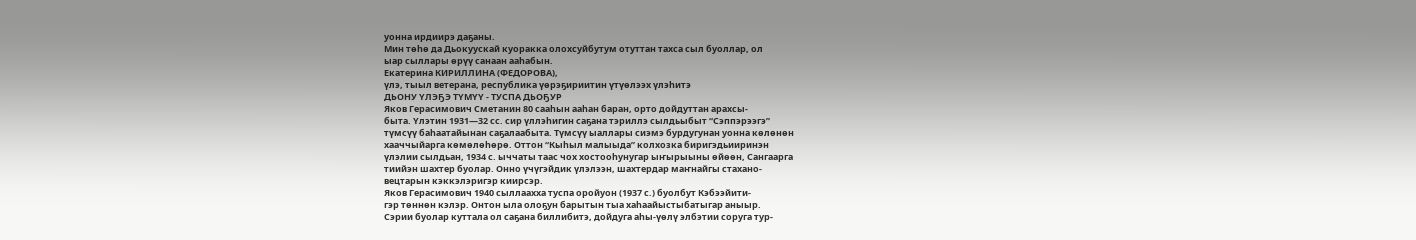уонна ирдиирэ даҕаны.
Мин төһө да Дьокуускай куоракка олохсуйбутум отуттан тахса сыл буоллар, ол
ыар сыллары өрүү санаан ааһабын.
Екатерина КИРИЛЛИНА (ФЕДОРОВА),
үлэ, тыыл ветерана, республика үөрэҕириитин үтүөлээх үлэһитэ
ДЬОНУ ҮЛЭҔЭ ТҮМҮҮ - ТУСПА ДЬОҔУР
Яков Герасимович Сметанин 80 сааһын ааһан баран, орто дойдуттан арахсы-
быта. Үлэтин 1931—32 сс. сир үллэһигин саҕана тэриллэ сылдьыбыт “Сэппэрээгэ”
түмсүү баһаатайынан саҕалаабыта. Түмсүү ыаллары сиэмэ бурдугунан уонна көлөнөн
хааччыйарга көмөлөһөрө. Оттон “Кыһыл малыыда” колхозка биригэдьииринэн
үлэлии сылдьан, 1934 с. ыччаты таас чох хостооһунугар ыҥырыыны өйөөн, Сангаарга
тиийэн шахтер буолар. Онно үчүгэйдик үлэлээн, шахтердар маҥнайгы стахано-
вецтарын кэккэлэригэр киирсэр.
Яков Герасимович 1940 сыллаахха туспа оройуон (1937 с.) буолбут Кэбээйити-
гэр төннөн кэлэр. Онтон ыла олоҕун барытын тыа хаһаайыстыбатыгар аныыр.
Сэрии буолар куттала ол саҕана биллибитэ, дойдуга аһы-үөлү элбэтии соруга тур-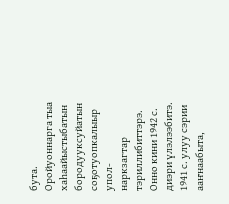бута. Оройуоннарга тыа хаһаайыстыбатын бородууксуйатын соҕотуопкалыыр упол-
наркзагтар тэриллибиттэрэ. Онно кини 1942 с. диэри үлэлээбитэ.
1941 с. улуу сэрии ааҥнаабыта,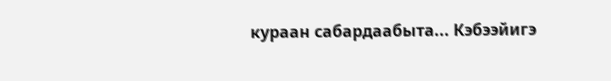кураан сабардаабыта... Кэбээйигэ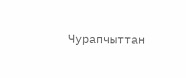Чурапчыттан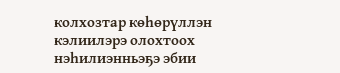колхозтар көһөрүллэн кэлиилэрэ олохтоох нэһилиэнньэҕэ эбии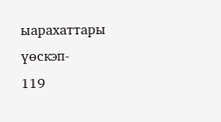ыарахаттары үөскэп-
119